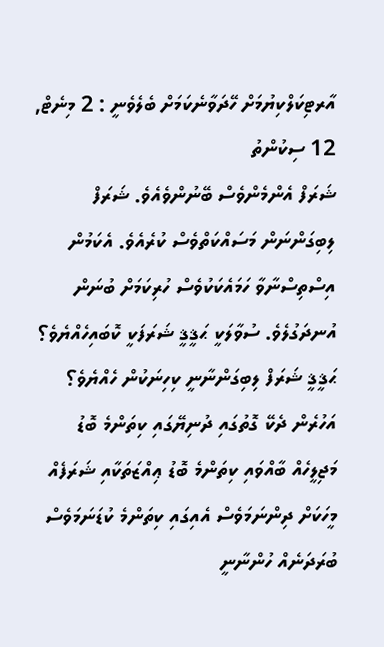އާރޓިކަލްކިޔުމަށް ހޭދަވާނެކަމަށް ބެލެވެނީ : 2 މިނެޓް, 12 ސިކުންތު
ޝަރަފް އެންމެންވެސް ބޭނުންވެއެވެ. ޝަރަފް ލިބިގަންނަން މަސައްކަތްވެސް ކުރެއެވެ. އެކަމުން އިސްތިސްނާވާ ހަމައެކަކުވެސް ހުރިކަމަށް ބުނަން އުނދަގުލެވެ. ސުވާލަކީ ޙަޤީޤީ ޝަރަފަކީ ކޮބައިހެއްޔެވެ؟ ޙަޤީޤީ ޝަރަފް ލިބިގަންނާނީ ކިހިނަކުން ހެއްޔެވެ؟
އަހުރެން ދެކޭ ގޮތުގައި ދުނިޔޭގައި ކިތަންމެ ބޮޑު މަޖިލީހެއް ބާއްވައި ކިތަންމެ ބޮޑު ޢިއްޒަތަކާއި ޝަރަފެއް މީހަކަށް ދިންނަމަވެސް އެއިގައި ކިތަންމެ ކުޑަނަމަވެސް ބުރަދަނެއް ހުންނާނީ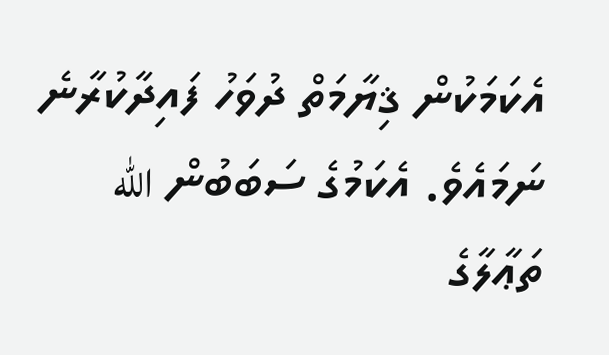އެކަމަކުން ޤިޔާމަތް ދުވަހު ފައިދާކުރާނެ ނަމައެވެ. އެކަމުގެ ސަބަބުން الله ތަޢާލާގެ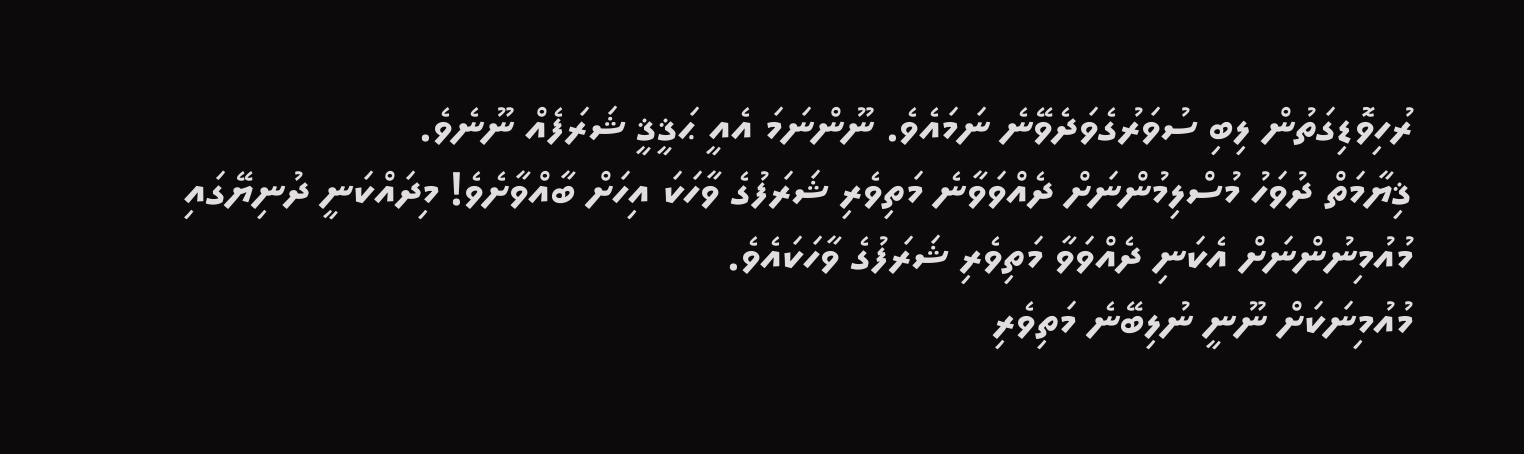ރުހިވޮޑިގަތުން ލިބި ސުވަރުގެވަދެވޭނެ ނަމައެވެ. ނޫންނަމަ އެއީ ޙަޤީޤީ ޝަރަފެއް ނޫނެވެ.
ޤިޔާމަތް ދުވަހު މުސްލިމުންނަށް ދެއްވަވާނެ މަތިވެރި ޝަރަފުގެ ވާހަކަ އިހަށް ބާއްވާށެވެ! މިދައްކަނީ ދުނިޔޭގައި މުއުމިނުންނަށް އެކަނި ދެއްވަވާ މަތިވެރި ޝަރަފުގެ ވާހަކައެވެ.
މުއުމިނަކަށް ނޫނީ ނުލިބޭނެ މަތިވެރި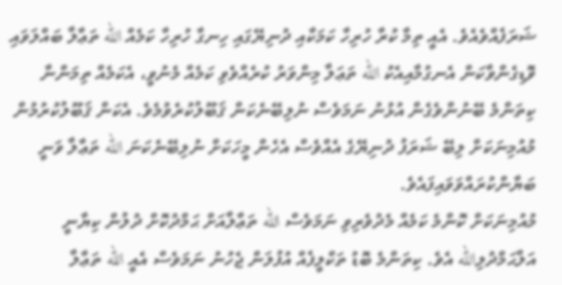ޝަރަފެއްވެއެވެ. އެއީ ތިމާ ކުރާ ހުރިހާ ކަމަކާއި ދުނިޔޭގައި ހިނގާ ހުރިހާ ކަމެއް الله ތަޢާލާ ބައްލަވައި ވޮޑިގެންވާކަން އެނގުމާއިއެކު الله ތަޢަލާ މިންވަރު ކުރެއްވެވި ކަމެއް މެނުވީ، އެކަމެއް ތިމަންނާ ކިތަންމެ ބޭނުންވެގެން އުޅުނު ނަމަވެސް ނުލިބޭނެކަން ޤަބޫލުކުރެވުމެވެ. އެކަން ޤަބޫލުކުރުމުން މުއުމިނަކަށް ލިބޭ ޝަރަފު ދުނިޔޭގެ އެއްވެސް އެހެން މީހަކަށް ނުލިބޭނެކަނަ الله ތަޢާލާ ވަނީ ބަޔާންކުރައްވަވައިފައެވެ.
މުއުމިނަކަށް ކޮންމެ ކަމެއް މެދުވެރިވި ނަމަވެސް الله ތަޢާލާއަށް ޙަމްދުކޮށް ދުލުން ކިޔާނީ އަލްޙަމްދުލިالله އެވެ. ކިތަންމެ ބޮޑު ތަކްލީފެއް އުފުލަން ޖެހުނު ނަމަވެސް އެއީ الله ތަޢާލާ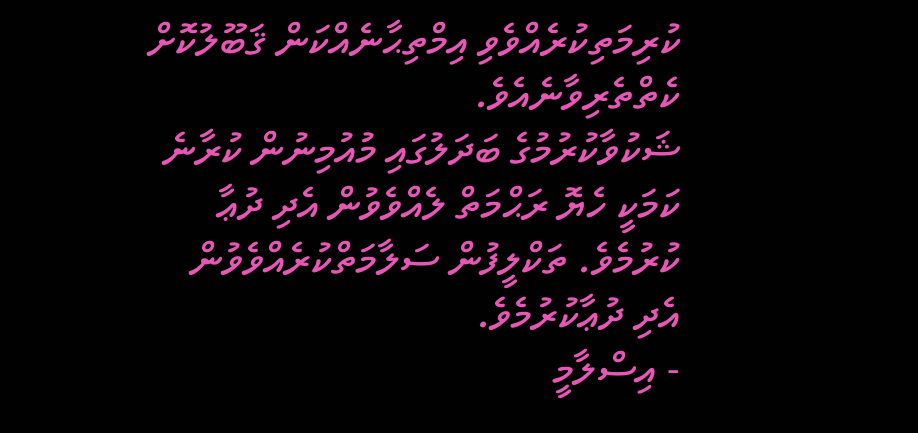ކުރިމަތިކުރެއްވެވި އިމްތިޙާނެއްކަން ޤަބޫލުކޮށް ކެތްތެރިވާނެއެވެ.
ޝަކުވާކުރުމުގެ ބަދަލުގައި މުއުމިނުން ކުރާނެ ކަމަކީ ހެޔޮ ރަޙްމަތް ލެއްވެވުން އެދި ދުޢާ ކުރުމެވެ. ތަކްލީފުން ސަލާމަތްކުރެއްވެވުން އެދި ދުޢާކުރުމެވެ.
- އިސްލާމީ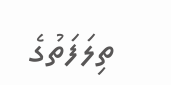ތިލަފަތުގެ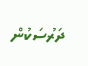ދަރުސަކުން